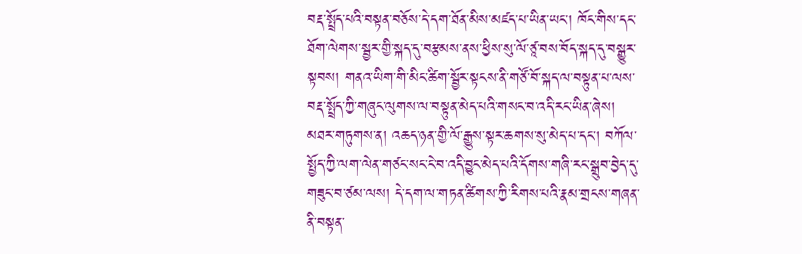བརྡ་སྤྲོད་པའི་བསྟན་བཅོས་དེ་དག་ཐོན་མིས་མཛད་པ་ཡིན་ཡང་། ཁོང་གིས་དང་ཐོག་ལེགས་སྦྱར་གྱི་སྐད་དུ་བརྩམས་ནས་ཕྱིས་སུ་ལོ་ཙཱ་བས་བོད་སྐད་དུ་བསྒྱུར་སྟབས། གནའ་ཡིག་གི་མིང་ཚིག་སྦྱོར་སྟངས་ནི་གཙོ་བོ་སྐད་ལ་བསྟུན་པ་ལས་བརྡ་སྤྲོད་ཀྱི་གཞུང་ལུགས་ལ་བསྟུན་མེད་པའི་གསང་བ་འདི་རང་ཡིན་ཞེས། མཐར་གཏུགས་ན། འཆད་ཉན་གྱི་ལོ་རྒྱུས་སྟར་ཆགས་སུ་མེད་པ་དང་། བཀོལ་སྤྱོད་ཀྱི་ལག་ལེན་གཙང་སང་ངེ་བ་འདི་བྱུང་མེད་པའི་དོགས་གཞི་རང་སྒྲུབ་བྱེད་དུ་གཟུང་བ་ཙམ་ལས། དེ་དག་ལ་གཏན་ཚིགས་ཀྱི་རིགས་པའི་རྣམ་གྲངས་གཞན་ནི་བསྟན་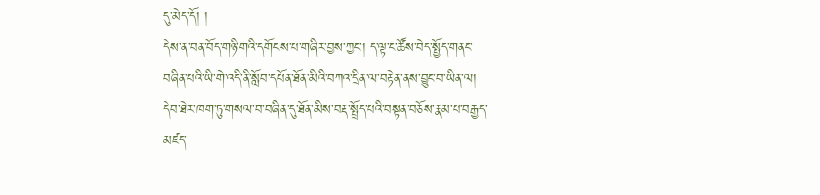དུ་མེད་དོ། །
དེས་ན་བན་བོད་གཉི་གའི་དགོངས་པ་གཞིར་བྱས་ཀྱང་། ད་ལྟ་ང་ཚོས་བེད་སྤྱོད་གནང་བཞིན་པའི་ཡི་གེ་འདི་ནི་སློབ་དཔོན་ཐོན་མིའི་བཀའ་དྲིན་ལ་བརྟེན་ནས་བྱུང་བ་ཡིན་ལ། དེབ་ཐེར་ཁག་ཏུ་གསལ་བ་བཞིན་དུ་ཐོན་མིས་བརྡ་སྤྲོད་པའི་བསྟན་བཅོས་རྣམ་པ་བརྒྱད་མཛད་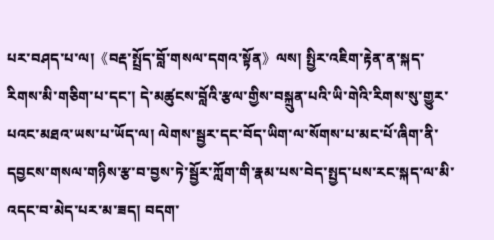པར་བཤད་པ་ལ།《བརྡ་སྤྲོད་བློ་གསལ་དགའ་སྟོན》ལས། སྤྱིར་འཇིག་རྟེན་ན་སྐད་རིགས་མི་གཅིག་པ་དང་། དེ་མཚུངས་བློའི་རྩལ་གྱིས་བསྐྲུན་པའི་ཡི་གེའི་རིགས་སུ་གྱུར་པའང་མཐའ་ཡས་པ་ཡོད་ལ། ལེགས་སྦྱར་དང་བོད་ཡིག་ལ་སོགས་པ་མང་པོ་ཞིག་ནི་དབྱངས་གསལ་གཉིས་རྩ་བ་བྱས་ཏེ་སྦྱོར་ཀློག་གི་རྣམ་པས་བེད་སྤྱད་པས་རང་སྐད་ལ་མི་འདང་བ་མེད་པར་མ་ཟད། བདག་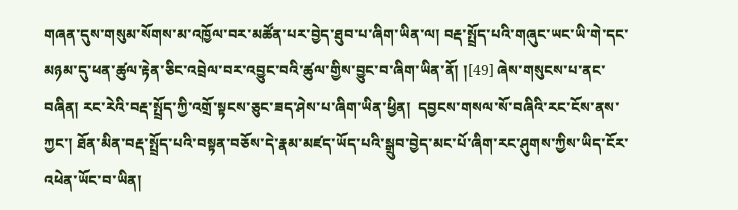གཞན་དུས་གསུམ་སོགས་མ་འཁྱོལ་བར་མཚོན་པར་བྱེད་ཐུབ་པ་ཞིག་ཡིན་ལ། བརྡ་སྤྲོད་པའི་གཞུང་ཡང་ཡི་གེ་དང་མཉམ་དུ་ཕན་ཚུལ་རྟེན་ཅིང་འབྲེལ་བར་འབྱུང་བའི་ཚུལ་གྱིས་བྱུང་བ་ཞིག་ཡིན་ནོ། །[49] ཞེས་གསུངས་པ་ནང་བཞིན། རང་རེའི་བརྡ་སྤྲོད་ཀྱི་འགྲོ་སྟངས་ཅུང་ཟད་ཤེས་པ་ཞིག་ཡིན་ཕྱིན།  དབྱངས་གསལ་སོ་བཞིའི་རང་ངོས་ནས་ཀྱང་། ཐོན་མིན་བརྡ་སྤྲོད་པའི་བསྟན་བཅོས་དེ་རྣམ་མཛད་ཡོད་པའི་སྒྲུབ་བྱེད་མང་པོ་ཞིག་རང་ཤུགས་ཀྱིས་ཡིད་ངོར་འཕེན་ཡོང་བ་ཡིན།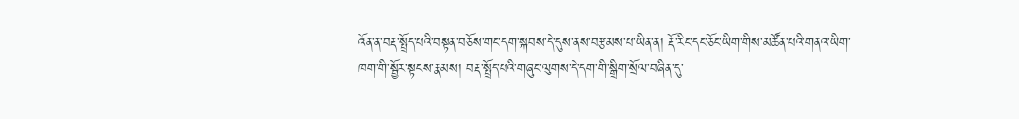འོན་ན་བརྡ་སྤྲོད་པའི་བསྟན་བཅོས་གང་དག་སྐབས་དེ་དུས་ནས་བརྩམས་པ་ཡིན་ན། རྡོ་རིང་དང་ཅོང་ཡིག་གིས་མཚོན་པའི་གནའ་ཡིག་ཁག་གི་སྦྱོར་སྟངས་རྣམས། བརྡ་སྤྲོད་པའི་གཞུང་ལུགས་དེ་དག་གི་སྒྲིག་སྲོལ་བཞིན་དུ་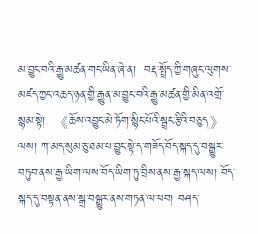མ་བྱུང་བའི་རྒྱུ་མཚན་གང་ཡིན་ཞེ་ན།  བརྡ་སྤྲོད་ཀྱི་གཞུང་ལུགས་མཛད་ཀྱང་འཆད་ཉན་གྱི་རྒྱུན་མ་བྱུང་བའི་རྒྱུ་མཚན་གྱི་མིན་འགྲོ་སྙམ་སྟེ།  《ཆོས་འབྱུང་མེ་ཏོག་སྙིང་པོའི་སྦྲང་རྩིའི་བཅུད》ལས། ཀ་མད་སུམ་ཅུ་ཐམ་པ་བྱུང་སྟེ་ད་གཟོད་བོད་སྐད་དུ་བསྒྱུར་བཏུབ་ནས་རྒྱ་ཡིག་ལས་བོད་ཡིག་ཏུ་བྲིས་ནས་རྒྱ་སྐད་ལས། བོད་སྐད་དུ་བསྟན་ནས་སྒྲ་བསྒྱུར་ནས་གཏན་ལ་ཕབ། བཤད་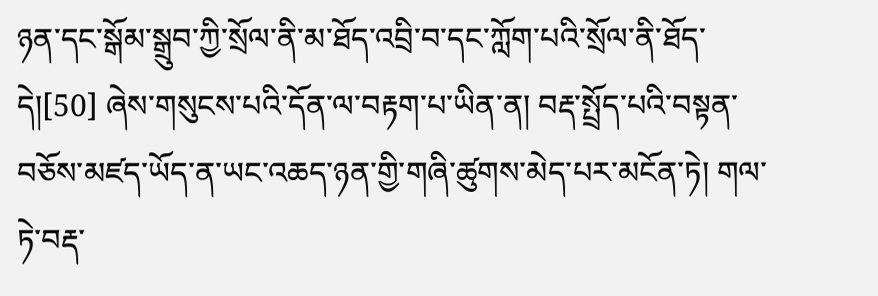ཉན་དང་སྒོམ་སྒྲུབ་ཀྱི་སྲོལ་ནི་མ་ཐོད་འབྲི་བ་དང་ཀློག་པའི་སྲོལ་ནི་ཐོད་དེ།[50] ཞེས་གསུངས་པའི་དོན་ལ་བརྟག་པ་ཡིན་ན། བརྡ་སྤྲོད་པའི་བསྟན་བཅོས་མཛད་ཡོད་ན་ཡང་འཆད་ཉན་གྱི་གཞི་ཚུགས་མེད་པར་མངོན་ཏེ། གལ་ཏེ་བརྡ་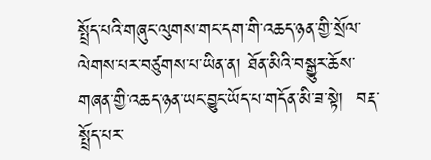སྤྲོད་པའི་གཞུང་ལུགས་གང་དག་གི་འཆད་ཉན་གྱི་སྲོལ་ལེགས་པར་བཙུགས་པ་ཡིན་ན། ཐོན་མིའི་བསྒྱུར་ཆོས་གཞན་གྱི་འཆད་ཉན་ཡང་བྱུང་ཡོད་པ་གདོན་མི་ཟ་སྟེ།  བརྡ་སྤྲོད་པར་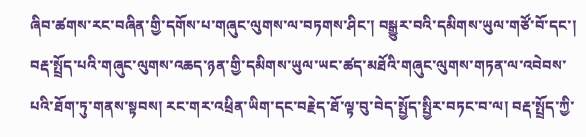ཞིབ་ཚགས་རང་བཞིན་གྱི་དགོས་པ་གཞུང་ལུགས་ལ་བཏགས་ཤིང་། བསྒྱུར་བའི་དམིགས་ཡུལ་གཙོ་བོ་དང་། བརྡ་སྤྲོད་པའི་གཞུང་ལུགས་འཆད་ཉན་གྱི་དམིགས་ཡུལ་ཡང་ཚད་མཐོའི་གཞུང་ལུགས་གཏན་ལ་འབེབས་པའི་ཐོག་ཏུ་གནས་སྟབས། རང་གར་འཕྲིན་ཡིག་དང་བརྗེད་ཐོ་ལྟ་བུ་བེད་སྤྱོད་སྤྱིར་བཏང་བ་ལ། བརྡ་སྤྲོད་ཀྱི་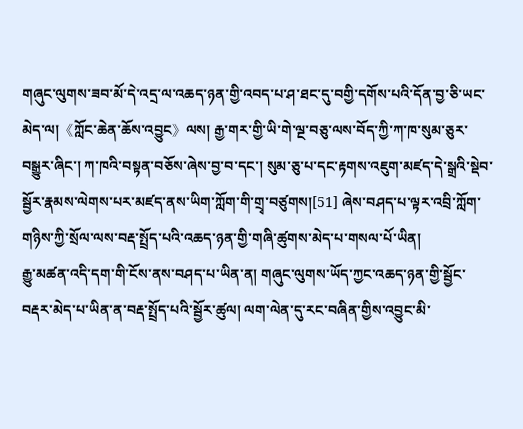གཞུང་ལུགས་ཟབ་མོ་དེ་འདྲ་ལ་འཆད་ཉན་གྱི་འབད་པ་ཤ་ཐང་དུ་བགྱི་དགོས་པའི་དོན་བྱ་ཅི་ཡང་མེད་ལ།《ཀློང་ཆེན་ཆོས་འབྱུང》ལས། རྒྱ་གར་གྱི་ཡི་གེ་ལྔ་བཅུ་ལས་བོད་ཀྱི་ཀ་ཁ་སུམ་ཅུར་བསྒྱུར་ཞིང་། ཀ་ཁའི་བསྟན་བཅོས་ཞེས་བྱ་བ་དང་། སུམ་ཅུ་པ་དང་རྟགས་འཇུག་མཛད་དེ་སྒྲའི་སྡེབ་སྦྱོར་རྣམས་ལེགས་པར་མཛད་ནས་ཡིག་ཀློག་གི་གྲྭ་བཙུགས།[51] ཞེས་བཤད་པ་ལྟར་འབྲི་ཀློག་གཉིས་ཀྱི་སྲོལ་ལས་བརྡ་སྤྲོད་པའི་འཆད་ཉན་གྱི་གཞི་ཚུགས་མེད་པ་གསལ་པོ་ཡིན།
རྒྱུ་མཚན་འདི་དག་གི་ངོས་ནས་བཤད་པ་ཡིན་ན། གཞུང་ལུགས་ཡོད་ཀྱང་འཆད་ཉན་གྱི་སྦྱོང་བརྡར་མེད་པ་ཡིན་ན་བརྡ་སྤྲོད་པའི་སྦྱོར་ཚུལ། ལག་ལེན་དུ་རང་བཞིན་གྱིས་འབྱུང་མི་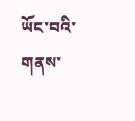ཡོང་བའི་གནས་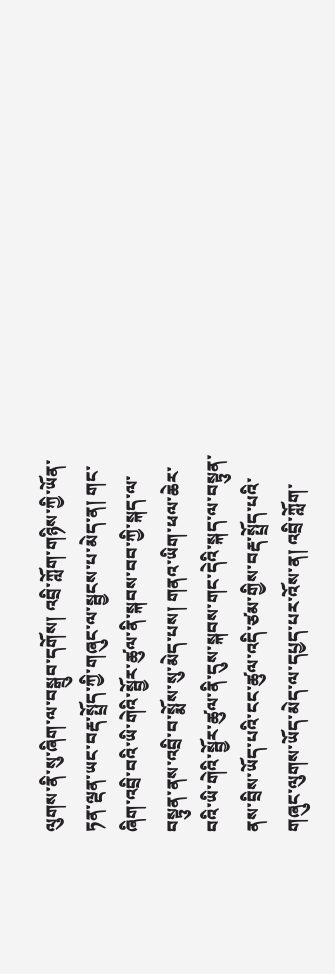ལུགས་ནི་སུ་ཞིག་ལ་བསྒྲུབ་དགོས། འབྲི་ཀློག་གཉིས་ཀྱི་ཡོན་ཏན་ལྡན་ཡང་བརྡ་སྤྲོད་ཀྱི་གཞུང་ལ་སྦྱངས་པ་མེད་ན། གང་ཞིག་འབྲི་བའི་ཡི་གེའི་སྦྱོར་ཚུལ་ནི་སྐབས་བབ་ཀྱི་སྐད་ལ་བསྟུན་ནས་འབྲི་བ་སྨོས་སུ་མེད་པས། གནའ་ཡིག་ཕལ་ཆེར་བའི་ཡི་གེའི་སྦྱོར་ཚུལ་ནི་དུས་སྐབས་གང་དེའི་སྐད་ལ་བསྟུན་ནས་བྲིས་ཡོད་པའི་ངང་ཚུལ་འདི་ཙམ་གྱིས་བརྡ་སྤྲོད་པའི་གཞུང་ལུགས་ཡོད་མེད་ལ་དཔྱད་པར་འོས་ན། འབྲི་ཀློག་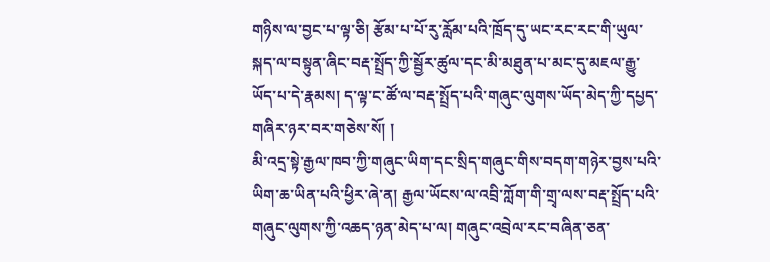གཉིས་ལ་བྱང་པ་ལྟ་ཅི། རྩོམ་པ་པོ་རུ་རློམ་པའི་ཁྲོད་དུ་ཡང་རང་རང་གི་ཡུལ་སྐད་ལ་བསྟུན་ཞིང་བརྡ་སྤྲོད་ཀྱི་སྦྱོར་ཚུལ་དང་མི་མཐུན་པ་མང་དུ་མཇལ་རྒྱུ་ཡོད་པ་དེ་རྣམས། ད་ལྟ་ང་ཚོ་ལ་བརྡ་སྤྲོད་པའི་གཞུང་ལུགས་ཡོད་མེད་ཀྱི་དཔྱད་གཞིར་ཉར་བར་གཅེས་སོ། །
མི་འདྲ་སྟེ་རྒྱལ་ཁབ་ཀྱི་གཞུང་ཡིག་དང་སྲིད་གཞུང་གིས་བདག་གཉེར་བྱས་པའི་ཡིག་ཆ་ཡིན་པའི་ཕྱིར་ཞེ་ན། རྒྱལ་ཡོངས་ལ་འབྲི་ཀློག་གི་གྲྭ་ལས་བརྡ་སྤྲོད་པའི་གཞུང་ལུགས་ཀྱི་འཆད་ཉན་མེད་པ་ལ། གཞུང་འབྲེལ་རང་བཞིན་ཅན་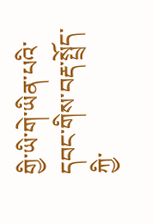གྱི་ཡི་གེ་ཡིན་པའི་དབང་གིས་བརྡ་སྤྲོད་ཀྱི་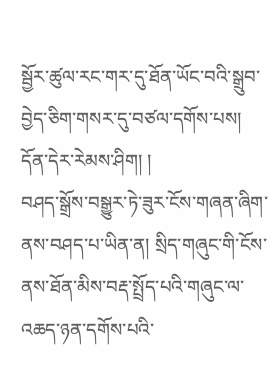སྦྱོར་ཚུལ་རང་གར་དུ་ཐོན་ཡོང་བའི་སྒྲུབ་བྱེད་ཅིག་གསར་དུ་བཙལ་དགོས་པས། དོན་དེར་རེམས་ཤིག། །
བཤད་སྒྲོས་བསྒྱུར་ཏེ་ཟུར་ངོས་གཞན་ཞིག་ནས་བཤད་པ་ཡིན་ན། སྲིད་གཞུང་གི་ངོས་ནས་ཐོན་མིས་བརྡ་སྤྲོད་པའི་གཞུང་ལ་འཆད་ཉན་དགོས་པའི་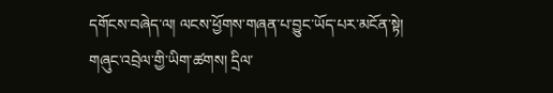དགོངས་བཞེད་ལ། ལངས་ཕྱོགས་གཞན་པ་བྱུང་ཡོད་པར་མངོན་སྟེ། གཞུང་འབྲེལ་གྱི་ཡིག་ཚགས། དྲིལ་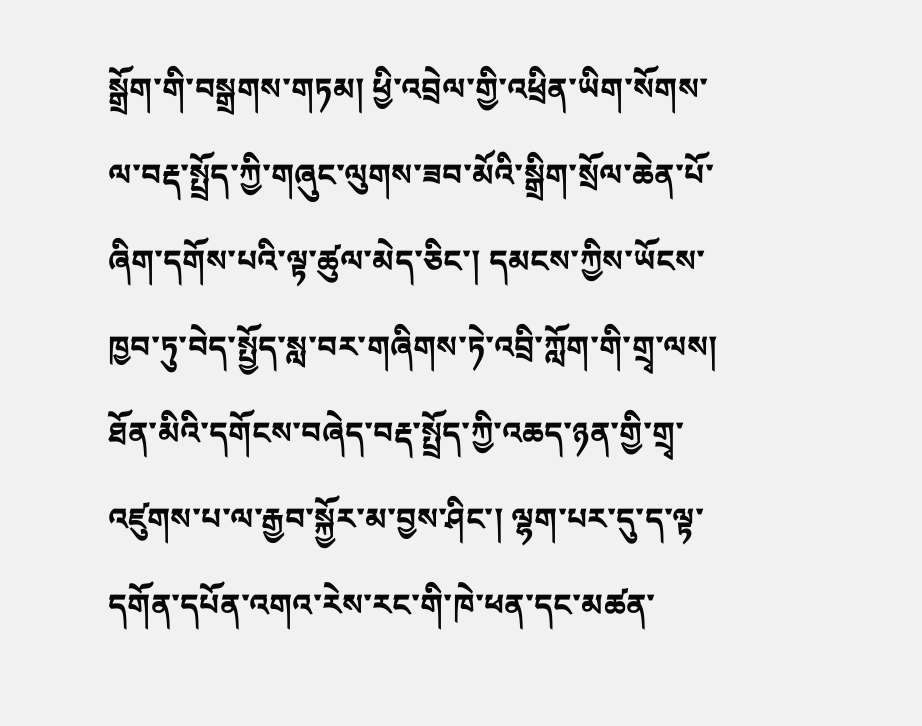སྒྲོག་གི་བསྒྲགས་གཏམ། ཕྱི་འབྲེལ་གྱི་འཕྲིན་ཡིག་སོགས་ལ་བརྡ་སྤྲོད་ཀྱི་གཞུང་ལུགས་ཟབ་མོའི་སྒྲིག་སྲོལ་ཆེན་པོ་ཞིག་དགོས་པའི་ལྟ་ཚུལ་མེད་ཅིང་། དམངས་ཀྱིས་ཡོངས་ཁྱབ་ཏུ་བེད་སྤྱོད་སླ་བར་གཞིགས་ཏེ་འབྲི་ཀློག་གི་གྲྭ་ལས། ཐོན་མིའི་དགོངས་བཞེད་བརྡ་སྤྲོད་ཀྱི་འཆད་ཉན་གྱི་གྲྭ་འཛུགས་པ་ལ་རྒྱབ་སྐྱོར་མ་བྱས་ཤིང་། ལྷག་པར་དུ་ད་ལྟ་དགོན་དཔོན་འགའ་རེས་རང་གི་ཁེ་ཕན་དང་མཚན་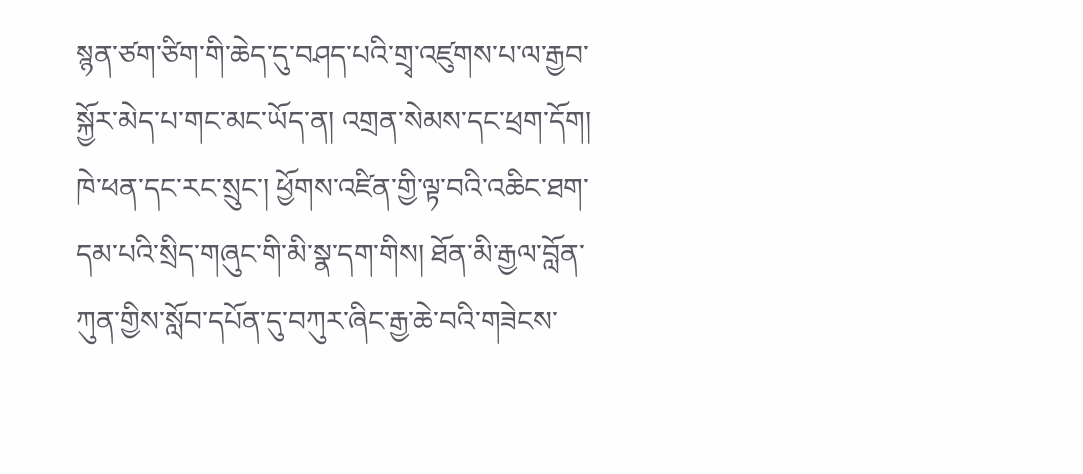སྙན་ཙག་ཙིག་གི་ཆེད་དུ་བཤད་པའི་གྲྭ་འཛུགས་པ་ལ་རྒྱབ་སྐྱོར་མེད་པ་གང་མང་ཡོད་ན། འགྲན་སེམས་དང་ཕྲག་དོག། ཁེ་ཕན་དང་རང་སྲུང་། ཕྱོགས་འཛིན་གྱི་ལྟ་བའི་འཆིང་ཐག་དམ་པའི་སྲིད་གཞུང་གི་མི་སྣ་དག་གིས། ཐོན་མི་རྒྱལ་བློན་ཀུན་གྱིས་སློབ་དཔོན་དུ་བཀུར་ཞིང་རྒྱ་ཆེ་བའི་གཟེངས་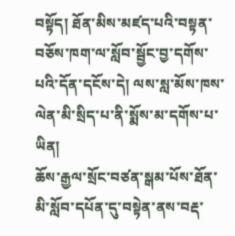བསྟོད། ཐོན་མིས་མཛད་པའི་བསྟན་བཅོས་ཁག་ལ་སློབ་སྦྱོང་བྱ་དགོས་པའི་དོན་དངོས་དེ། ལས་སླ་མོས་ཁས་ལེན་མི་སྲིད་པ་ནི་སྨོས་མ་དགོས་པ་ཡིན།
ཆོས་རྒྱལ་སྲོང་བཙན་སྒམ་པོས་ཐོན་མི་སློབ་དཔོན་དུ་བསྟེན་ནས་བརྡ་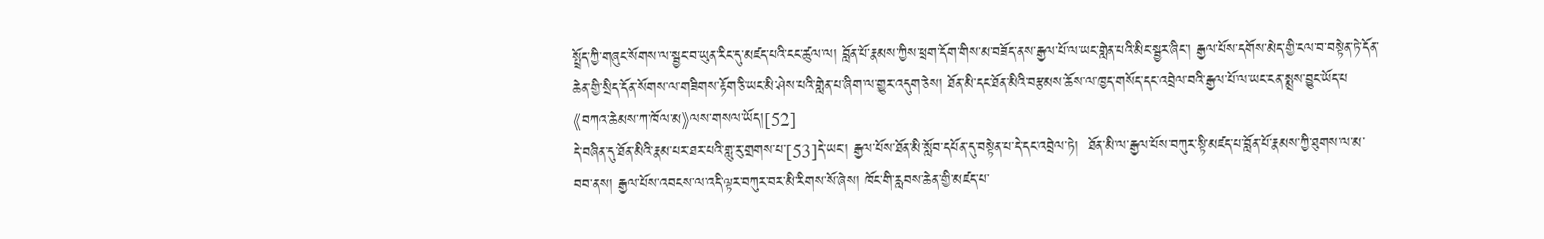སྤྲོད་ཀྱི་གཞུང་སོགས་ལ་སྦྱང་བ་ཡུན་རིང་དུ་མཛད་པའི་ངང་ཚུལ་ལ། བློན་པོ་རྣམས་ཀྱིས་ཕྲག་དོག་གིས་མ་བཟོད་ནས་རྒྱལ་པོ་ལ་ཡང་གླེན་པའི་མིང་སྦྱར་ཞིང་། རྒྱལ་པོས་དགོས་མེད་གྱི་ངལ་བ་བསྟེན་ཏེ་དོན་ཆེན་གྱི་སྲིད་དོན་སོགས་ལ་གཟིགས་རྟོག་ཅི་ཡང་མི་ཤེས་པའི་གླེན་པ་ཞིག་ལ་གྱུར་འདུག་ཅེས། ཐོན་མི་དང་ཐོན་མིའི་བརྩམས་ཆོས་ལ་ཁྱད་གསོད་དང་འབྲེལ་བའི་རྒྱལ་པོ་ལ་ཡང་ངན་སྨྲས་བྱུང་ཡོད་པ《བཀའ་ཆེམས་ཀ་ཁོལ་མ》ལས་གསལ་ཡོད།[52]
དེ་བཞིན་དུ་ཐོན་མིའི་རྣམ་པར་ཐར་པའི་གླུ་རུ་གྲགས་པ་[53]དེ་ཡང་། རྒྱལ་པོས་ཐོན་མི་སློབ་དཔོན་དུ་བསྟེན་པ་དེ་དང་འབྲེལ་ཏེ།  ཐོན་མི་ལ་རྒྱལ་པོས་བཀུར་སྟི་མཛད་པ་བློན་པོ་རྣམས་ཀྱི་ཐུགས་ལ་མ་བབ་ནས། རྒྱལ་པོས་འབངས་ལ་འདི་ལྟར་བཀུར་བར་མི་རིགས་སོ་ཞེས། ཁོང་གི་རླབས་ཆེན་གྱི་མཛད་པ་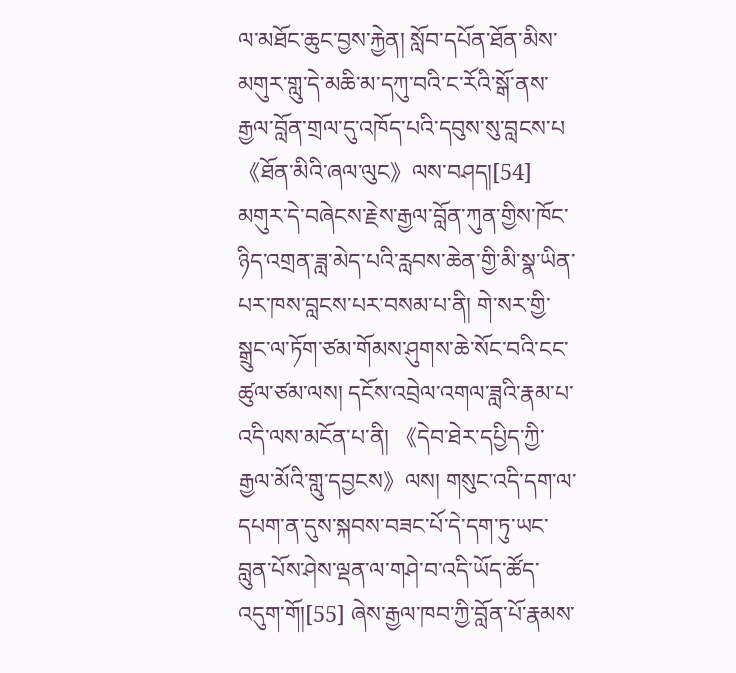ལ་མཐོང་ཆུང་བྱས་རྐྱེན། སློབ་དཔོན་ཐོན་མིས་མགུར་གླུ་དེ་མཆི་མ་དཀུ་བའི་ང་རོའི་སྒོ་ནས་རྒྱལ་བློན་གྲལ་དུ་འཁོད་པའི་དབུས་སུ་བླངས་པ《ཐོན་མིའི་ཞལ་ལུང》ལས་བཤད།[54]
མགུར་དེ་བཞེངས་རྗེས་རྒྱལ་བློན་ཀུན་གྱིས་ཁོང་ཉིད་འགྲན་ཟླ་མེད་པའི་རླབས་ཆེན་གྱི་མི་སྣ་ཡིན་པར་ཁས་བླངས་པར་བསམ་པ་ནི། གེ་སར་གྱི་སྒྲུང་ལ་ཏོག་ཙམ་གོམས་ཤུགས་ཆེ་སོང་བའི་ངང་ཚུལ་ཙམ་ལས། དངོས་འབྲེལ་འགལ་ཟླའི་རྣམ་པ་འདི་ལས་མངོན་པ་ནི། 《དེབ་ཐེར་དཔྱིད་ཀྱི་རྒྱལ་མོའི་གླུ་དབྱངས》ལས། གསུང་འདི་དག་ལ་དཔག་ན་དུས་སྐབས་བཟང་པོ་དེ་དག་ཏུ་ཡང་བླུན་པོས་ཤེས་ལྡན་ལ་གཤེ་བ་འདི་ཡོད་ཚོད་འདུག་གོ།[55] ཞེས་རྒྱལ་ཁབ་ཀྱི་བློན་པོ་རྣམས་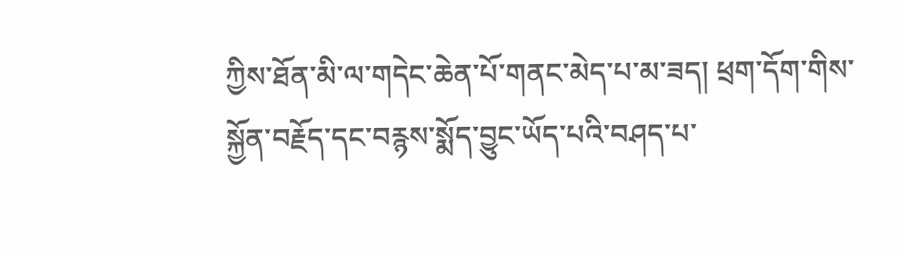ཀྱིས་ཐོན་མི་ལ་གདེང་ཆེན་པོ་གནང་མེད་པ་མ་ཟད། ཕྲག་དོག་གིས་སྐྱོན་བརྗོད་དང་བརྙས་སྨོད་བྱུང་ཡོད་པའི་བཤད་པ་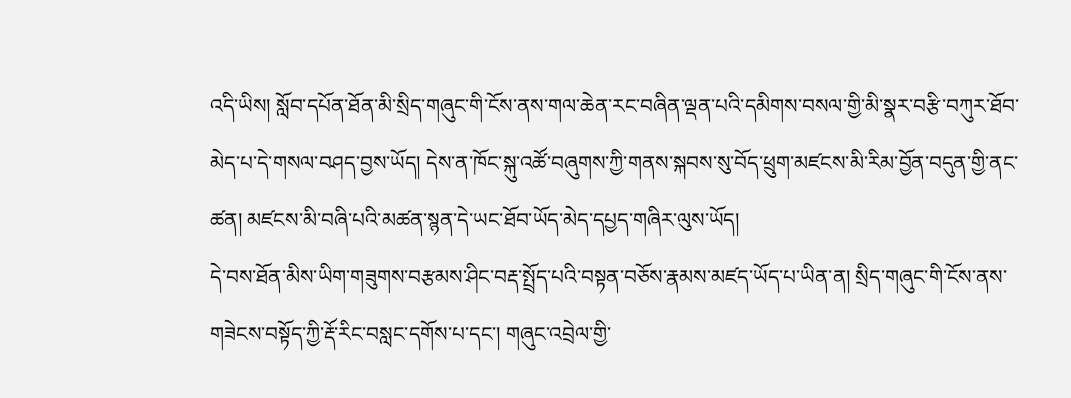འདི་ཡིས། སློབ་དཔོན་ཐོན་མི་སྲིད་གཞུང་གི་ངོས་ནས་གལ་ཆེན་རང་བཞིན་ལྡན་པའི་དམིགས་བསལ་གྱི་མི་སྣར་བརྩི་བཀུར་ཐོབ་མེད་པ་དེ་གསལ་བཤད་བྱས་ཡོད། དེས་ན་ཁོང་སྐུ་འཚོ་བཞུགས་ཀྱི་གནས་སྐབས་སུ་བོད་ཕྲུག་མཛངས་མི་རིམ་བྱོན་བདུན་གྱི་ནང་ཚན། མཛངས་མི་བཞི་པའི་མཚན་སྙན་དེ་ཡང་ཐོབ་ཡོད་མེད་དཔྱད་གཞིར་ལུས་ཡོད།
དེ་བས་ཐོན་མིས་ཡིག་གཟུགས་བརྩམས་ཤིང་བརྡ་སྤྲོད་པའི་བསྟན་བཅོས་རྣམས་མཛད་ཡོད་པ་ཡིན་ན། སྲིད་གཞུང་གི་ངོས་ནས་གཟེངས་བསྟོད་ཀྱི་རྡོ་རིང་བསླང་དགོས་པ་དང་། གཞུང་འབྲེལ་གྱི་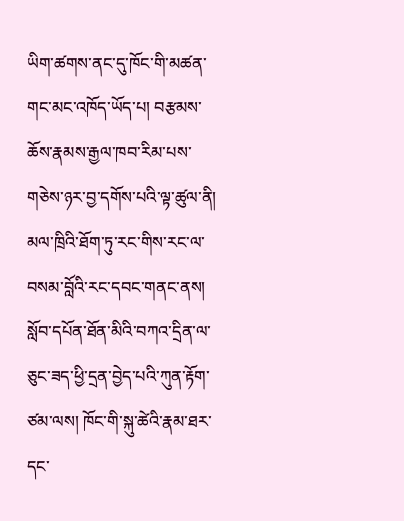ཡིག་ཚགས་ནང་དུ་ཁོང་གི་མཚན་གང་མང་འཁོད་ཡོད་པ། བརྩམས་ཆོས་རྣམས་རྒྱལ་ཁབ་རིམ་པས་གཅེས་ཉར་བྱ་དགོས་པའི་ལྟ་ཚུལ་ནི། མལ་ཁྲིའི་ཐོག་ཏུ་རང་གིས་རང་ལ་བསམ་བློའི་རང་དབང་གནང་ནས། སློབ་དཔོན་ཐོན་མིའི་བཀའ་དྲིན་ལ་ཅུང་ཟད་ཕྱི་དྲན་བྱེད་པའི་ཀུན་རྟོག་ཙམ་ལས། ཁོང་གི་སྐུ་ཚེའི་རྣམ་ཐར་དང་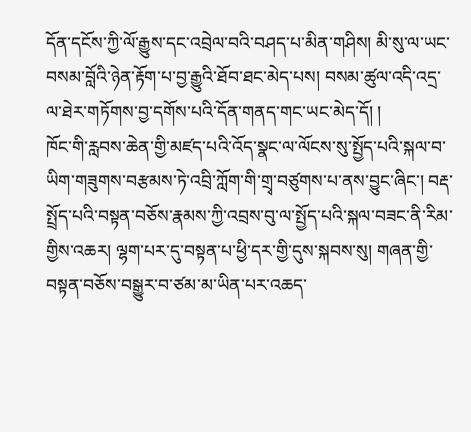དོན་དངོས་ཀྱི་ལོ་རྒྱུས་དང་འབྲེལ་བའི་བཤད་པ་མིན་གཤིས། མི་སུ་ལ་ཡང་བསམ་བློའི་ཉེན་རྟོག་པ་བྱ་རྒྱུའི་ཐོབ་ཐང་མེད་པས། བསམ་ཚུལ་འདི་འདྲ་ལ་ཐེར་གཏོགས་བྱ་དགོས་པའི་དོན་གནད་གང་ཡང་མེད་དོ། །
ཁོང་གི་རླབས་ཆེན་གྱི་མཛད་པའི་འོད་སྣང་ལ་ལོངས་སུ་སྤྱོད་པའི་སྐལ་བ་ཡིག་གཟུགས་བརྩམས་ཏེ་འབྲི་ཀློག་གི་གྲྭ་བཙུགས་པ་ནས་བྱུང་ཞིང་། བརྡ་སྤྲོད་པའི་བསྟན་བཅོས་རྣམས་ཀྱི་འབྲས་བུ་ལ་སྤྱོད་པའི་སྐལ་བཟང་ནི་རིམ་གྱིས་འཆར། ལྷག་པར་དུ་བསྟན་པ་ཕྱི་དར་གྱི་དུས་སྐབས་སུ། གཞན་གྱི་བསྟན་བཅོས་བསྒྱུར་བ་ཙམ་མ་ཡིན་པར་འཆད་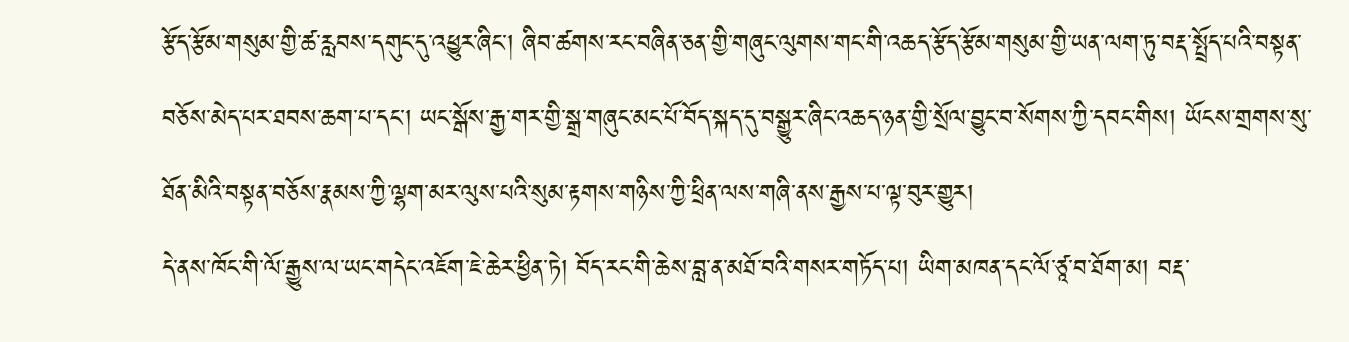རྩོད་རྩོམ་གསུམ་གྱི་ཚ་རླབས་དགུང་དུ་འཕྱུར་ཞིང་། ཞིབ་ཚགས་རང་བཞིན་ཅན་གྱི་གཞུང་ལུགས་གང་གི་འཆད་རྩོད་རྩོམ་གསུམ་གྱི་ཡན་ལག་ཏུ་བརྡ་སྤྲོད་པའི་བསྟན་བཅོས་མེད་པར་ཐབས་ཆག་པ་དང་། ཡང་སྒོས་རྒྱ་གར་གྱི་སྒྲ་གཞུང་མང་པོ་བོད་སྐད་དུ་བསྒྱུར་ཞིང་འཆད་ཉན་གྱི་སྲོལ་བྱུང་བ་སོགས་ཀྱི་དབང་གིས། ཡོངས་གྲགས་སུ་ཐོན་མིའི་བསྟན་བཅོས་རྣམས་ཀྱི་ལྷག་མར་ལུས་པའི་སུམ་རྟགས་གཉིས་ཀྱི་ཕྲིན་ལས་གཞི་ནས་རྒྱས་པ་ལྟ་བུར་གྱུར།
དེ་ནས་ཁོང་གི་ལོ་རྒྱུས་ལ་ཡང་གདེང་འཇོག་ཇེ་ཆེར་ཕྱིན་ཏེ། བོད་རང་གི་ཆེས་བླ་ན་མཐོ་བའི་གསར་གཏོད་པ། ཡིག་མཁན་དང་ལོ་ཙཱ་བ་ཐོག་མ། བརྡ་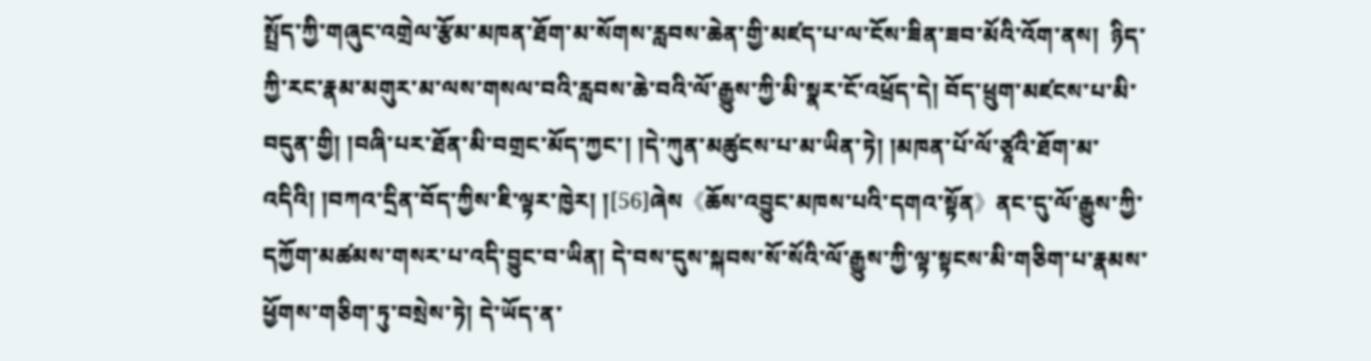སྤྲོད་ཀྱི་གཞུང་འགྲེལ་རྩོམ་མཁན་ཐོག་མ་སོགས་རླབས་ཆེན་གྱི་མཛད་པ་ལ་ངོས་ཟིན་ཟབ་མོའི་འོག་ནས།  ཉིད་ཀྱི་རང་རྣམ་མགུར་མ་ལས་གསལ་བའི་རླབས་ཆེ་བའི་ལོ་རྒྱུས་ཀྱི་མི་སྣར་ངོ་འཕྲོད་དེ། བོད་ཕྲུག་མཛངས་པ་མི་བདུན་གྱི། །བཞི་པར་ཐོན་མི་བགྲང་མོད་ཀྱང་། །དེ་ཀུན་མཚུངས་པ་མ་ཡིན་ཏེ། །མཁན་པོ་ལོ་ཙཱའི་ཐོག་མ་འདིའི། །བཀའ་དྲིན་བོད་ཀྱིས་ཇི་ལྟར་ཁྱེར། །[56]ཞེས《ཆོས་འབྱུང་མཁས་པའི་དགའ་སྟོན》ནང་དུ་ལོ་རྒྱུས་ཀྱི་དཀྱོག་མཚམས་གསར་པ་འདི་བྱུང་བ་ཡིན། དེ་བས་དུས་སྐབས་སོ་སོའི་ལོ་རྒྱུས་ཀྱི་ལྟ་སྟངས་མི་གཅིག་པ་རྣམས་ཕྱོགས་གཅིག་ཏུ་བསྲེས་ཏེ། དེ་ཡོད་ན་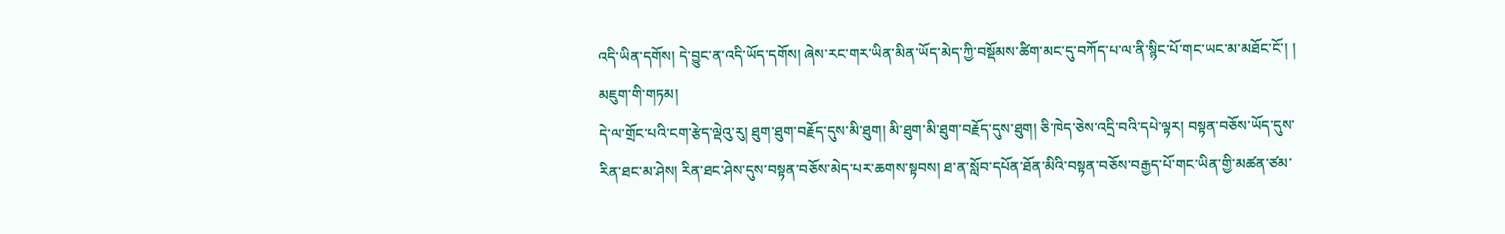འདི་ཡིན་དགོས། དེ་བྱུང་ན་འདི་ཡོད་དགོས། ཞེས་རང་གར་ཡིན་མིན་ཡོད་མེད་ཀྱི་བསྡོམས་ཚིག་མང་དུ་བཀོད་པ་ལ་ནི་སྙིང་པོ་གང་ཡང་མ་མཐོང་ངོ་། །
མཇུག་གི་གཏམ།
དེ་ལ་གྲོང་པའི་ངག་རྩེད་ལྡེའུ་རུ། ཐུག་ཐུག་བརྗོད་དུས་མི་ཐུག། མི་ཐུག་མི་ཐུག་བརྗོད་དུས་ཐུག། ཅི་ཁེད་ཅེས་འདྲི་བའི་དཔེ་ལྟར། བསྟན་བཅོས་ཡོད་དུས་རིན་ཐང་མ་ཤེས། རིན་ཐང་ཤེས་དུས་བསྟན་བཅོས་མེད་པར་ཆགས་སྟབས། ཐ་ན་སློབ་དཔོན་ཐོན་མིའི་བསྟན་བཅོས་བརྒྱད་པོ་གང་ཡིན་གྱི་མཚན་ཙམ་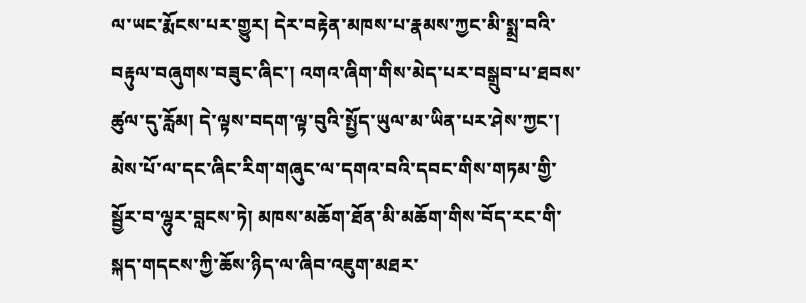ལ་ཡང་རྨོངས་པར་གྱུར། དེར་བརྟེན་མཁས་པ་རྣམས་ཀྱང་མི་སྨྲ་བའི་བརྟུལ་བཞུགས་བཟུང་ཞིང་། འགའ་ཞིག་གིས་མེད་པར་བསྒྲུབ་པ་ཐབས་ཚུལ་དུ་རློམ། དེ་ལྟས་བདག་ལྟ་བུའི་སྤྱོད་ཡུལ་མ་ཡིན་པར་ཤེས་ཀྱང་། མེས་པོ་ལ་དང་ཞིང་རིག་གཞུང་ལ་དགའ་བའི་དབང་གིས་གཏམ་གྱི་སྦྱོར་བ་ལྷུར་བླངས་ཏེ། མཁས་མཆོག་ཐོན་མི་མཆོག་གིས་བོད་རང་གི་སྐད་གདངས་ཀྱི་ཆོས་ཉིད་ལ་ཞིབ་འཇུག་མཐར་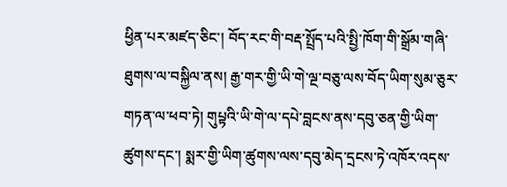ཕྱིན་པར་མཛད་ཅིང་། བོད་རང་གི་བརྡ་སྤྲོད་པའི་སྤྱི་ཁོག་གི་སྒྲོམ་གཞི་ཐུགས་ལ་བསྐྱིལ་ནས། རྒྱ་གར་གྱི་ཡི་གེ་ལྔ་བཅུ་ལས་བོད་ཡིག་སུམ་ཅུར་གཏན་ལ་ཕབ་ཏེ། གུཔྟའི་ཡི་གེ་ལ་དཔེ་བླངས་ནས་དབུ་ཅན་གྱི་ཡིག་ཚུགས་དང་། སྨར་གྱི་ཡིག་ཚུགས་ལས་དབུ་མེད་དྲངས་ཏེ་འཁོར་འདས་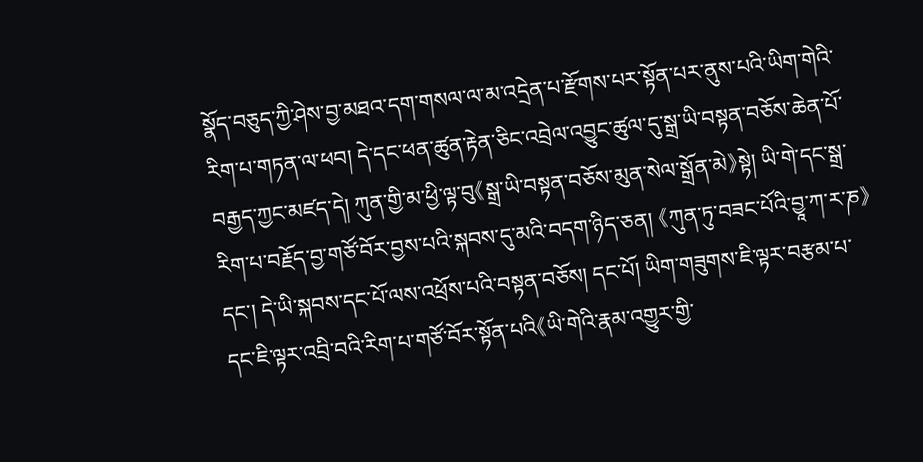སྣོད་བཅུད་ཀྱི་ཤེས་བྱ་མཐའ་དག་གསལ་ལ་མ་འདྲེན་པ་རྫོགས་པར་སྟོན་པར་ནུས་པའི་ཡིག་གེའི་རིག་པ་གཏན་ལ་ཕབ། དེ་དང་ཕན་ཚུན་རྟེན་ཅིང་འབྲེལ་འབྱུང་ཚུལ་དུ་སྒྲ་ཡི་བསྟན་བཅོས་ཆེན་པོ་བརྒྱད་ཀྱང་མཛད་དེ། ཀུན་གྱི་མ་ཕྱི་ལྟ་བུ《སྒྲ་ཡི་བསྟན་བཅོས་མུན་སེལ་སྒྲོན་མེ》སྟེ། ཡི་གེ་དང་སྒྲ་རིག་པ་བརྗོད་བྱ་གཙོ་བོར་བྱས་པའི་སྐབས་དུ་མའི་བདག་ཉིད་ཅན། 《ཀུན་ཏུ་བཟང་པོའི་བྱཱ་ཀ་ར་ཎ》དང་། དེ་ཡི་སྐབས་དང་པོ་ལས་འཕྲོས་པའི་བསྟན་བཅོས། དང་པོ། ཡིག་གཟུགས་ཇི་ལྟར་བརྩམ་པ་དང་ཇི་ལྟར་འབྲི་བའི་རིག་པ་གཙོ་བོར་སྟོན་པའི《ཡི་གེའི་རྣམ་འགྱུར་གྱི་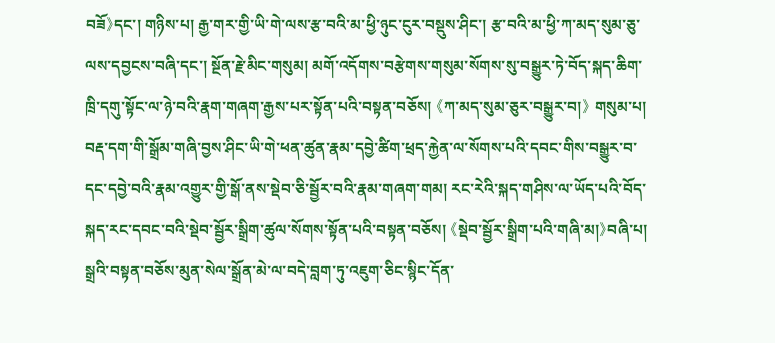བཟོ》དང་། གཉིས་པ། རྒྱ་གར་གྱི་ཡི་གེ་ལས་རྩ་བའི་མ་ཕྱི་ཉུང་ངུར་བསྡུས་ཤིང་། རྩ་བའི་མ་ཕྱི་ཀ་མད་སུམ་ཅུ་ལས་དབྱངས་བཞི་དང་། སྔོན་རྗེ་མིང་གསུམ། མགོ་འདོགས་བརྩེགས་གསུམ་སོགས་སུ་བསྒྱུར་ཏེ་བོད་སྐད་ཆིག་ཁྲི་དགུ་སྟོང་ལ་ཉེ་བའི་རྣག་གཞག་རྒྱས་པར་སྟོན་པའི་བསྟན་བཅོས། 《ཀ་མད་སུམ་ཅུར་བསྒྱུར་བ།》 གསུམ་པ། བརྡ་དག་གི་སྒྲོམ་གཞི་བྱས་ཤིང་ཡི་གེ་ཕན་ཚུན་རྣམ་དབྱེ་ཚིག་ཕྲད་རྐྱེན་ལ་སོགས་པའི་དབང་གིས་བསྒྱུར་བ་དང་དབྱེ་བའི་རྣམ་འགྱུར་གྱི་སྒོ་ནས་སྡེབ་ཅི་སྦྱོར་བའི་རྣམ་གཞག་གམ། རང་རེའི་སྐད་གཤིས་ལ་ཡོད་པའི་བོད་སྐད་རང་དབང་བའི་སྡེབ་སྦྱོར་སྒྲིག་ཚུལ་སོགས་སྟོན་པའི་བསྟན་བཅོས། 《སྡེབ་སྦྱོར་སྒྲིག་པའི་གཞི་མ།》བཞི་པ། སྒྲའི་བསྟན་བཅོས་མུན་སེལ་སྒྲོན་མེ་ལ་བདེ་བླག་ཏུ་འཇུག་ཅིང་སྙིང་དོན་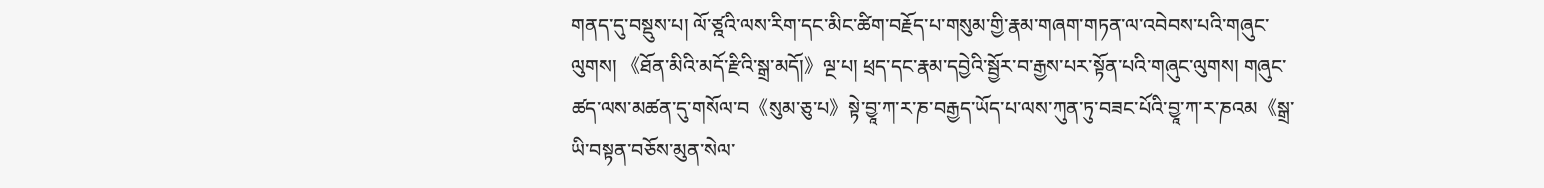གནད་དུ་བསྡུས་པ། ལོ་ཙྰའི་ལས་རིག་དང་མིང་ཚིག་བརྗོད་པ་གསུམ་གྱི་རྣམ་གཞག་གཏན་ལ་འབེབས་པའི་གཞུང་ལུགས། 《ཐོན་མིའི་མདོ་རྫིའི་སྒྲ་མདོ།》ལྔ་པ། ཕྲད་དང་རྣམ་དབྱེའི་སྦྱོར་བ་རྒྱས་པར་སྟོན་པའི་གཞུང་ལུགས། གཞུང་ཚད་ལས་མཚན་དུ་གསོལ་བ《སུམ་ཅུ་པ》སྟེ་བྱཱ་ཀ་ར་ཎ་བརྒྱད་ཡོད་པ་ལས་ཀུན་ཏུ་བཟང་པོའི་བྱཱ་ཀ་ར་ཎའམ《སྒྲ་ཡི་བསྟན་བཅོས་མུན་སེལ་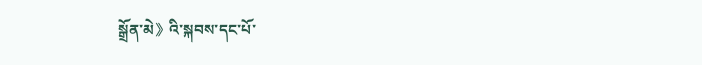སྒྲོན་མེ》འི་སྐབས་དང་པོ་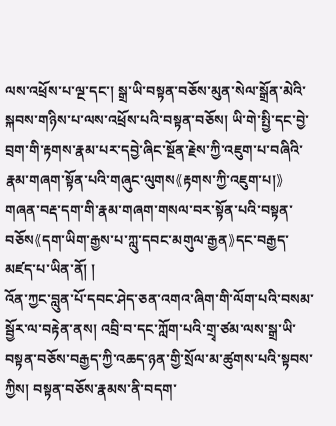ལས་འཕྲོས་པ་ལྔ་དང་། སྒྲ་ཡི་བསྟན་བཅོས་མུན་སེལ་སྒྲོན་མེའི་སྐབས་གཉིས་པ་ལས་འཕྲོས་པའི་བསྟན་བཅོས། ཡི་གེ་སྤྱི་དང་བྱེ་བྲག་གི་རྟགས་རྣམ་པར་དབྱེ་ཞིང་སྔོན་རྗེས་ཀྱི་འཇུག་པ་བཞིའི་རྣམ་གཞག་སྟོན་པའི་གཞུང་ལུགས《རྟགས་ཀྱི་འཇུག་པ།》 གཞན་བརྡ་དག་གི་རྣམ་གཞག་གསལ་བར་སྟོན་པའི་བསྟན་བཅོས《དག་ཡིག་རྒྱས་པ་ཀླུ་དབང་མགུལ་རྒྱན》དང་བརྒྱད་མཛད་པ་ཡིན་ནོ། །
འོན་ཀྱང་བླུན་པོ་དབང་ཤེད་ཅན་འགའ་ཞིག་གི་ལོག་པའི་བསམ་སྦྱོར་ལ་བརྟེན་ནས། འབྲི་བ་དང་ཀློག་པའི་གྲྭ་ཙམ་ལས་སྒྲ་ཡི་བསྟན་བཅོས་བརྒྱད་ཀྱི་འཆད་ཉན་གྱི་སྲོལ་མ་ཚུགས་པའི་སྟབས་ཀྱིས། བསྟན་བཅོས་རྣམས་ནི་བདག་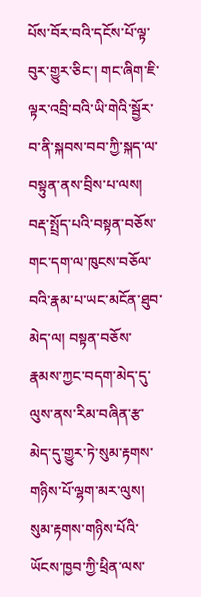པོས་བོར་བའི་དངོས་པོ་ལྟ་བུར་གྱུར་ཅིང་། གང་ཞིག་ཇི་ལྟར་འབྲི་བའི་ཡི་གེའི་སྦྱོར་བ་ནི་སྐབས་བབ་ཀྱི་སྐད་ལ་བསྟུན་ནས་བྲིས་པ་ལས། བརྡ་སྤྲོད་པའི་བསྟན་བཅོས་གང་དག་ལ་ཁུངས་བཅོལ་བའི་རྣམ་པ་ཡང་མངོན་ཐུབ་མེད་ལ། བསྟན་བཅོས་རྣམས་ཀྱང་བདག་མེད་དུ་ལུས་ནས་རིམ་བཞིན་རྩ་མེད་དུ་གྱུར་ཏེ་སུམ་རྟགས་གཉིས་པོ་ལྷག་མར་ལུས། སུམ་རྟགས་གཉིས་པོའི་ཡོངས་ཁྱབ་ཀྱི་ཕྲིན་ལས་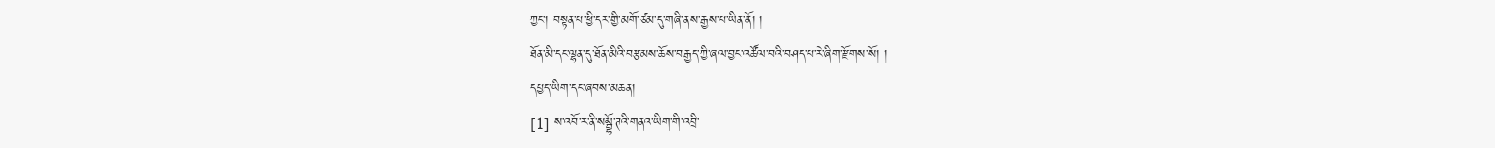ཀྱང་། བསྟན་པ་ཕྱི་དར་གྱི་མགོ་ཙམ་དུ་གཞི་ནས་རྒྱས་པ་ཡིན་ནོ། །
ཐོན་མི་དང་ལྷན་དུ་ཐོན་མིའི་བརྩམས་ཆོས་བརྒྱད་ཀྱི་ཞལ་བྱང་འཚོལ་བའི་བཤད་པ་རེ་ཞིག་རྫོགས་སོ། །
དཔྱད་ཡིག་དང་ཞབས་མཆན།
[1] ས་འབོ་ར་ནི་སམྦྷོ་ཊའི་གནའ་ཡིག་གི་འབྲི་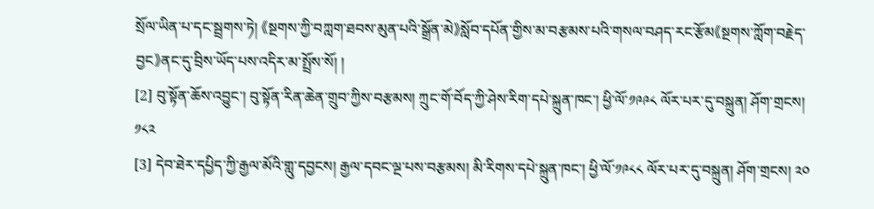སྲོལ་ཡིན་པ་དང་སྦྲགས་ཏེ། 《སྔགས་ཀྱི་བཀླག་ཐབས་མུན་པའི་སྒྲོན་མེ》སློབ་དཔོན་གྱིས་མ་བརྩམས་པའི་གསལ་བཤད་རང་རྩོམ《སྔགས་ཀློག་བརྗེད་བྱང》ནང་དུ་བྲིས་ཡོད་པས་འདིར་མ་སྤྲོས་སོ། །
[2] བུ་སྟོན་ཆོས་འབྱུང་། བུ་སྟོན་རིན་ཆེན་གྲུབ་ཀྱིས་བརྩམས། ཀྲུང་གོ་བོད་ཀྱི་ཤེས་རིག་དཔེ་སྐྲུན་ཁང་། ཕྱི་ལོ་༡༩༩༨ ལོར་པར་དུ་བསྐྲུན། ཤོག་གྲངས། ༡༨༢
[3] དེབ་ཐེར་དཔྱིད་ཀྱི་རྒྱལ་མོའི་གླུ་དབྱངས། རྒྱལ་དབང་ལྔ་པས་བརྩམས། མི་རིགས་དཔེ་སྐྲུན་ཁང་། ཕྱི་ལོ་༡༩༨༨ ལོར་པར་དུ་བསྐྲུན། ཤོག་གྲངས། ༢༠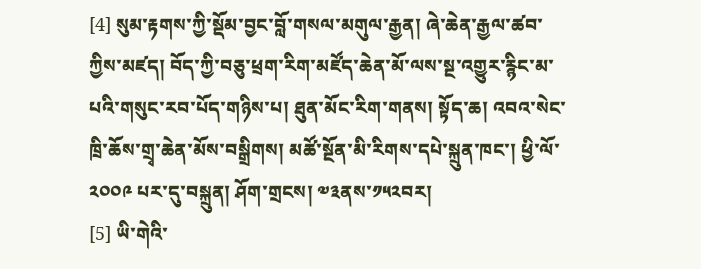[4] སུམ་རྟགས་ཀྱི་སྡོམ་བྱང་བློ་གསལ་མགུལ་རྒྱན། ཞེ་ཆེན་རྒྱལ་ཚབ་ཀྱིས་མཛད། བོད་ཀྱི་བཅུ་ཕྲག་རིག་མཛོད་ཆེན་མོ་ལས་སྔ་འགྱུར་རྙིང་མ་པའི་གསུང་རབ་པོད་གཉིས་པ། ཐུན་མོང་རིག་གནས། སྟོད་ཆ། འབའ་སེང་ཁྲི་ཆོས་གྲྭ་ཆེན་མོས་བསྒྲིགས། མཚོ་སྔོན་མི་རིགས་དཔེ་སྐྲུན་ཁང་། ཕྱི་ལོ་༢༠༠༩ པར་དུ་བསྐྲུན། ཤོག་གྲངས། ༧༣ནས་༡༥༢བར།
[5] ཡི་གེའི་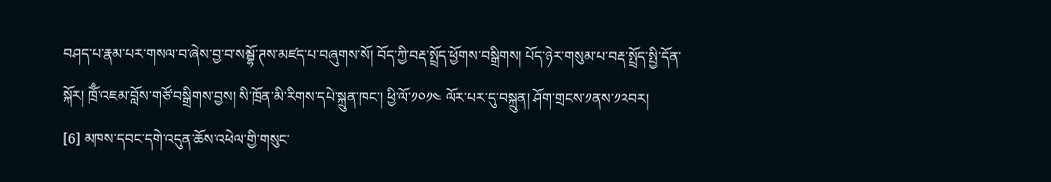བཤད་པ་རྣམ་པར་གསལ་བ་ཞེས་བྱ་བ་སམྦྷོ་ཊས་མཛད་པ་བཞུགས་སོ། བོད་ཀྱི་བརྡ་སྤྲོད་ཕྱོགས་བསྒྲིགས། པོད་ཉེར་གསུམ་པ་བརྡ་སྤྲོད་སྤྱི་དོན་སྐོར། ཁྲོྃ་འཇམ་བློས་གཙོ་བསྒྲིགས་བྱས། སི་ཁྲོན་མི་རིགས་དཔེ་སྐྲུན་ཁང་། ཕྱི་ལོ་༡༠༡༤ ལོར་པར་དུ་བསྐྲུན། ཤོག་གྲངས་༡ནས་༡༢བར།
[6] མཁས་དབང་དགེ་འདུན་ཆོས་འཕེལ་གྱི་གསུང་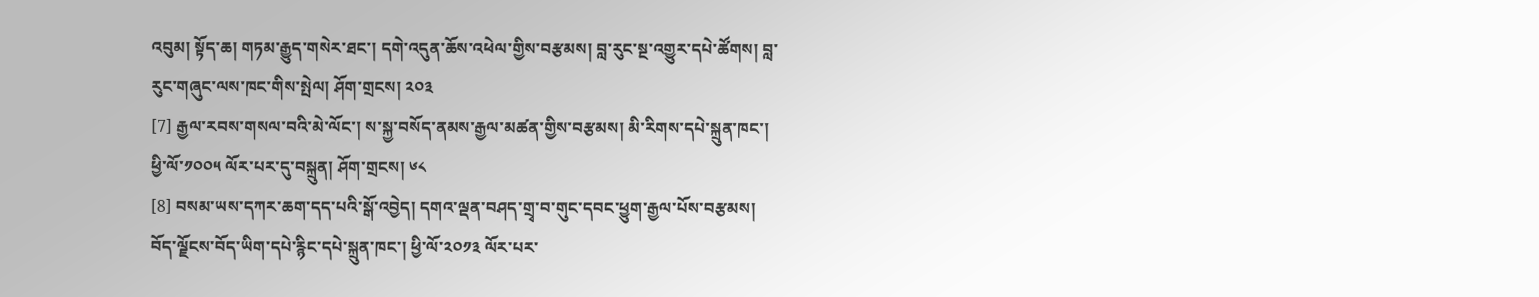འབུམ། སྟོད་ཆ། གཏམ་རྒྱུད་གསེར་ཐང་། དགེ་འདུན་ཆོས་འཕེལ་གྱིས་བརྩམས། བླ་རུང་སྔ་འགྱུར་དཔེ་ཚོགས། བླ་རུང་གཞུང་ལས་ཁང་གིས་སྤེལ། ཤོག་གྲངས། ༢༠༣
[7] རྒྱལ་རབས་གསལ་བའི་མེ་ལོང་། ས་སྐྱ་བསོད་ནམས་རྒྱལ་མཚན་གྱིས་བརྩམས། མི་རིགས་དཔེ་སྐྲུན་ཁང་། ཕྱི་ལོ་༡༠༠༥ ལོར་པར་དུ་བསྐྲུན། ཤོག་གྲངས། ༦༨
[8] བསམ་ཡས་དཀར་ཆག་དད་པའི་སྒོ་འབྱེད། དགའ་ལྡན་བཤད་གྲྭ་བ་གུང་དབང་ཕྱུག་རྒྱལ་པོས་བརྩམས། བོད་ལྗོངས་བོད་ཡིག་དཔེ་རྙིང་དཔེ་སྐྲུན་ཁང་། ཕྱི་ལོ་༢༠༡༣ ལོར་པར་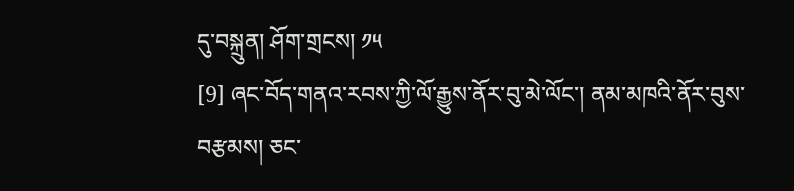དུ་བསྐྲུན། ཤོག་གྲངས། ༡༥
[9] ཞང་བོད་གནའ་རབས་ཀྱི་ལོ་རྒྱུས་ནོར་བུ་མེ་ལོང་། ནམ་མཁའི་ནོར་བུས་བརྩམས། ཅང་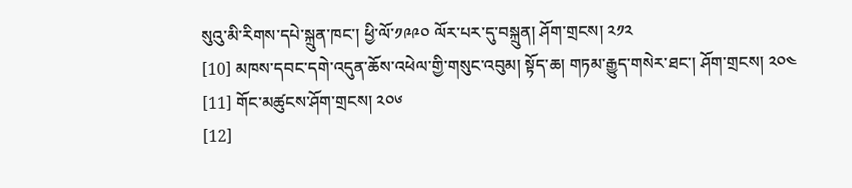སུའུ་མི་རིགས་དཔེ་སྐྲུན་ཁང་། ཕྱི་ལོ་༡༩༩༠ ལོར་པར་དུ་བསྐྲུན། ཤོག་གྲངས། ༢༡༢
[10] མཁས་དབང་དགེ་འདུན་ཆོས་འཕེལ་གྱི་གསུང་འབུམ། སྟོད་ཆ། གཏམ་རྒྱུད་གསེར་ཐང་། ཤོག་གྲངས། ༢༠༤
[11] གོང་མཚུངས་ཤོག་གྲངས། ༢༠༦
[12]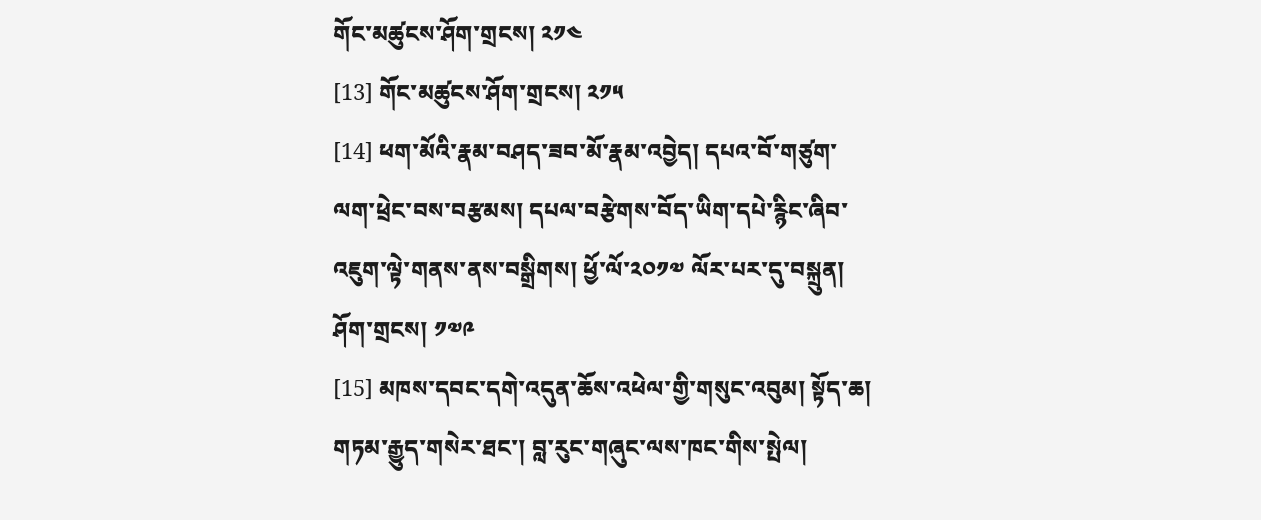གོང་མཚུངས་ཤོག་གྲངས། ༢༡༤
[13] གོང་མཚུངས་ཤོག་གྲངས། ༢༡༥
[14] ཕག་མོའི་རྣམ་བཤད་ཟབ་མོ་རྣམ་འབྱེད། དཔའ་བོ་གཙུག་ལག་ཕྲེང་བས་བརྩམས། དཔལ་བརྩེགས་བོད་ཡིག་དཔེ་རྙིང་ཞིབ་འཇུག་ལྟེ་གནས་ནས་བསྒྲིགས། ཕྱོ་ལོ་༢༠༡༧ ལོར་པར་དུ་བསྐྲུན། ཤོག་གྲངས། ༡༧༩
[15] མཁས་དབང་དགེ་འདུན་ཆོས་འཕེལ་གྱི་གསུང་འབུམ། སྟོད་ཆ། གཏམ་རྒྱུད་གསེར་ཐང་། བླ་རུང་གཞུང་ལས་ཁང་གིས་སྤེལ།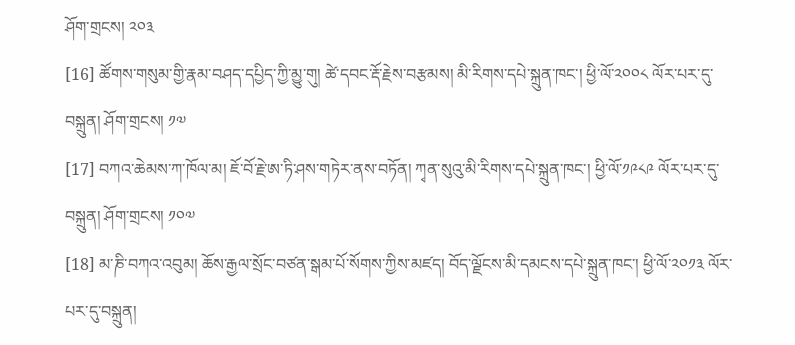ཤོག་གྲངས། ༢༠༣
[16] ཚོགས་གསུམ་གྱི་རྣམ་བཤད་དཔྱིད་ཀྱི་མྱུ་གུ། ཚེ་དབང་རྡོ་རྗེས་བརྩམས། མི་རིགས་དཔེ་སྐྲུན་ཁང་། ཕྱི་ལོ་༢༠༠༨ ལོར་པར་དུ་བསྐྲུན། ཤོག་གྲངས། ༡༧
[17] བཀའ་ཆེམས་ཀ་ཁོལ་མ། ཇོ་བོ་རྗེ་ཨ་ཏི་ཤས་གཏེར་ནས་བཏོན། ཀྭན་སུའུ་མི་རིགས་དཔེ་སྐྲུན་ཁང་། ཕྱི་ལོ་༡༩༨༩ ལོར་པར་དུ་བསྐྲུན། ཤོག་གྲངས། ༡༠༧
[18] མ་ཎི་བཀའ་འབུམ། ཆོས་རྒྱལ་སྲོང་བཙན་སྒམ་པོ་སོགས་ཀྱིས་མཛད། བོད་ལྗོངས་མི་དམངས་དཔེ་སྐྲུན་ཁང་། ཕྱི་ལོ་༢༠༡༣ ལོར་པར་དུ་བསྐྲུན།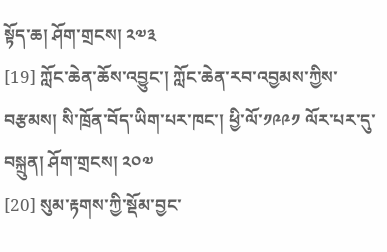སྟོད་ཆ། ཤོག་གྲངས། ༢༧༣
[19] ཀློང་ཆེན་ཆོས་འབྱུང་། ཀློང་ཆེན་རབ་འབྱམས་ཀྱིས་བརྩམས། སི་ཁྲོན་བོད་ཡིག་པར་ཁང་། ཕྱི་ལོ་༡༩༩༡ ལོར་པར་དུ་བསྐྲུན། ཤོག་གྲངས། ༢༠༧
[20] སུམ་རྟགས་ཀྱི་སྡོམ་བྱང་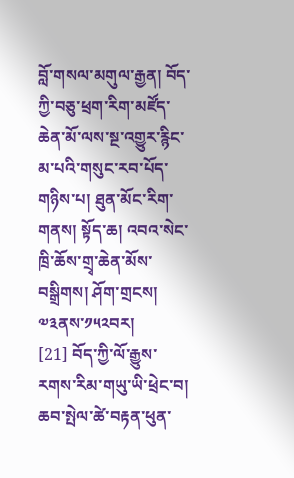བློ་གསལ་མགུལ་རྒྱན། བོད་ཀྱི་བཅུ་ཕྲག་རིག་མཛོད་ཆེན་མོ་ལས་སྔ་འགྱུར་རྙིང་མ་པའི་གསུང་རབ་པོད་གཉིས་པ། ཐུན་མོང་རིག་གནས། སྟོད་ཆ། འབའ་སེང་ཁྲི་ཆོས་གྲྭ་ཆེན་མོས་བསྒྲིགས། ཤོག་གྲངས། ༧༣ནས་༡༥༢བར།
[21] བོད་ཀྱི་ལོ་རྒྱུས་རགས་རིམ་གཡུ་ཡི་ཕྲེང་བ། ཆབ་སྤེལ་ཚེ་བརྟན་ཕུན་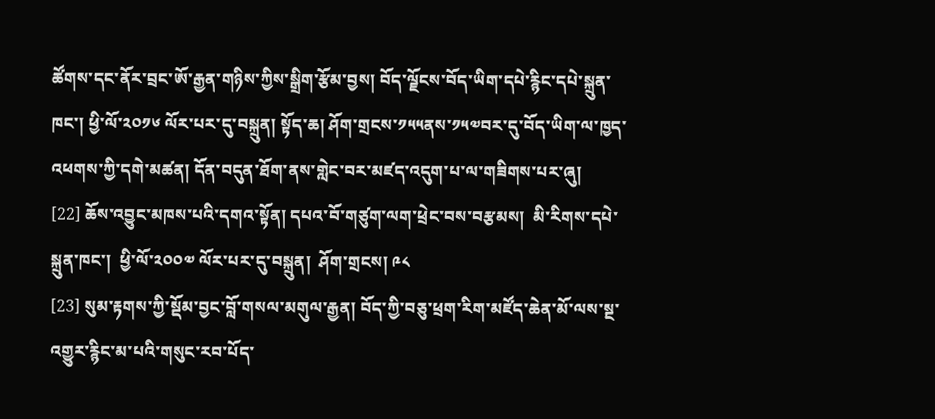ཚོགས་དང་ནོར་བྲང་ཨོ་རྒྱན་གཉིས་ཀྱིས་སྒྲིག་རྩོམ་བྱས། བོད་ལྗོངས་བོད་ཡིག་དཔེ་རྙིང་དཔེ་སྐྲུན་ཁང་། ཕྱི་ལོ་༢༠༡༦ ལོར་པར་དུ་བསྐྲུན། སྟོད་ཆ། ཤོག་གྲངས་༡༥༥ནས་༡༥༧བར་དུ་བོད་ཡིག་ལ་ཁྱད་འཕགས་ཀྱི་དགེ་མཚན། དོན་བདུན་ཐོག་ནས་གླེང་བར་མཛད་འདུག་པ་ལ་གཟིགས་པར་ཞུ།
[22] ཆོས་འབྱུང་མཁས་པའི་དགའ་སྟོན། དཔའ་བོ་གཙུག་ལག་ཕྲེང་བས་བརྩམས།  མི་རིགས་དཔེ་སྐྲུན་ཁང་།  ཕྱི་ལོ་༢༠༠༧ ལོར་པར་དུ་བསྐྲུན།  ཤོག་གྲངས། ༩༨
[23] སུམ་རྟགས་ཀྱི་སྡོམ་བྱང་བློ་གསལ་མགུལ་རྒྱན། བོད་ཀྱི་བཅུ་ཕྲག་རིག་མཛོད་ཆེན་མོ་ལས་སྔ་འགྱུར་རྙིང་མ་པའི་གསུང་རབ་པོད་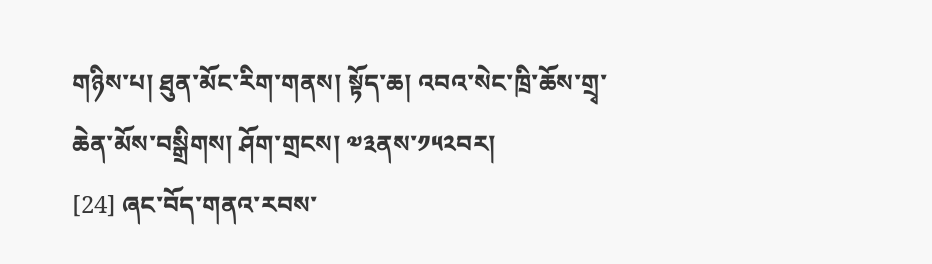གཉིས་པ། ཐུན་མོང་རིག་གནས། སྟོད་ཆ། འབའ་སེང་ཁྲི་ཆོས་གྲྭ་ཆེན་མོས་བསྒྲིགས། ཤོག་གྲངས། ༧༣ནས་༡༥༢བར།
[24] ཞང་བོད་གནའ་རབས་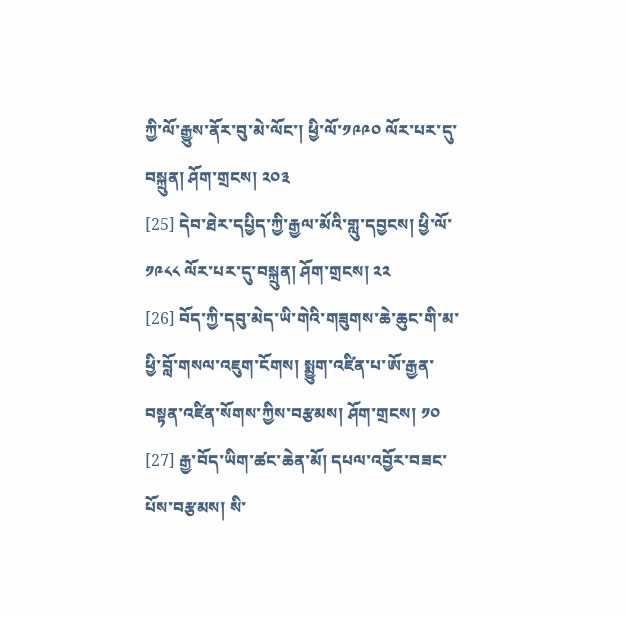ཀྱི་ལོ་རྒྱུས་ནོར་བུ་མེ་ལོང་། ཕྱི་ལོ་༡༩༩༠ ལོར་པར་དུ་བསྐྲུན། ཤོག་གྲངས། ༢༠༣
[25] དེབ་ཐེར་དཔྱིད་ཀྱི་རྒྱལ་མོའི་གླུ་དབྱངས། ཕྱི་ལོ་༡༩༨༨ ལོར་པར་དུ་བསྐྲུན། ཤོག་གྲངས། ༢༢
[26] བོད་ཀྱི་དབུ་མེད་ཡི་གེའི་གཟུགས་ཆེ་ཆུང་གི་མ་ཕྱི་བློ་གསལ་འཇུག་ངོགས། སྨྱུག་འཛིན་པ་ཨོ་རྒྱན་བསྟན་འཛིན་སོགས་ཀྱིས་བརྩམས། ཤོག་གྲངས། ༡༠
[27] རྒྱ་བོད་ཡིག་ཚང་ཆེན་མོ། དཔལ་འབྱོར་བཟང་པོས་བརྩམས། སི་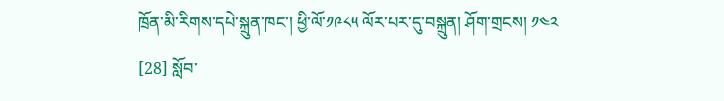ཁྲོན་མི་རིགས་དཔེ་སྐྲུན་ཁང་། ཕྱི་ལོ་༡༩༨༥ ལོར་པར་དུ་བསྐྲུན། ཤོག་གྲངས། ༡༤༢
[28] སློབ་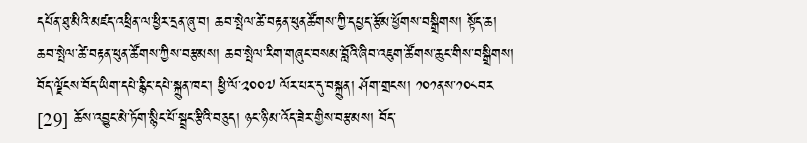དཔོན་ཐུ་མིའི་མཛད་འཕྲིན་ལ་ཕྱིར་དྲན་ཞུ་བ། ཆབ་སྤེལ་ཚེ་བརྟན་ཕུནཚོགས་ཀྱི་དཔྱད་རྩོམ་ཕྱོགས་བསྒྲིགས། སྟོད་ཆ། ཆབ་སྤེལ་ཚེ་བརྟན་ཕུན་ཚོགས་ཀྱིས་བརྩམས། ཆབ་སྤེལ་རིག་གཞུང་བསམ་བློའི་ཞིབ་འཇུག་ཚོགས་ཆུང་གིས་བསྒྲིགས། བོད་ལྗོངས་བོད་ཡིག་དཔེ་རྙིང་དཔེ་སྐྲུན་ཁང་། ཕྱི་ལོ་༢༠༠༧ ལོར་པར་དུ་བསྐྲུན། ཤོག་གྲངས། ༡༠༡ནས་༡༠༨བར
[29] ཆོས་འབྱུང་མེ་ཏོག་སྙིང་པོ་སྦྲང་རྩིའི་བཅུད། ཉང་ཉི་མ་འོད་ཟེར་གྱིས་བརྩམས། བོད་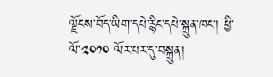ལྗོངས་བོད་ཡིག་དཔེ་རྙིང་དཔེ་སྐྲུན་ཁང་། ཕྱི་ལོ་༢༠༡༠ ལོར་པར་དུ་བསྐྲུན།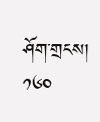ཤོག་གྲངས། ༡༦༠